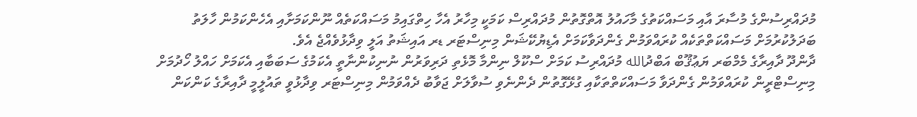މުދައްރިސުންގެ މުސާރަ އާއި މަސައްކަތުގެ މާހައުލު އޮތްގޮތުން މުދައްރިސް ކަމަކީ މިހާރު އެހާ ހިތްގައިމު މަސައްކަތެއް ނޫންކަމަށާއި އެހެންކަމުން ހާލަތު ބަދަލުކުރުމަށް މަސައްކަތްތަކެއް ކުރައްވަމުން ގެންދަވާކަމަށް އެޑިޔުކޭޝަން މިނިސްޓަރ ޑރ އައިޝަތު އަލީ ވިދާޅުވެއްޖެ އެވެ.
ދާންދޫ ދާއިރާގެ މެމްބަރ ޔަޢުޤޫބް އަބްދުالله މުދައްރިސު ކަމަށް ސްކޫލް ނިންމާ މޮޅެތި ދަރިވަރުން ނުނިކުންނާތީ އެކަމުގެ ސަބަބާއި އެކަމަށް ހައްލު ހޯދުމަށް މިނިސްޓްރީން ކުރައްވަމުން ގެންދަވާ މަސައްކަތްތަކާއި ގުޅޭގޮތުން ދެންނެވި ސުވާލަށް ޖަވާބު ދެއްވަމުން މިނިސްޓަރ ވިދާޅުވީ ތައުލީމީ ދާއިރާގެ ކަންކަން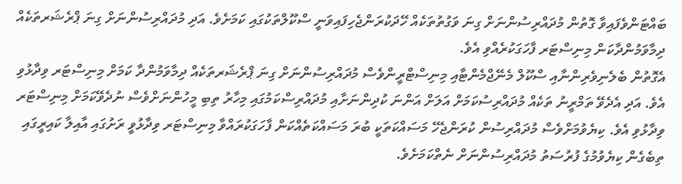ބައްޓަންވެފައިވާ ގޮތުން މުދައްރިސުންނަށް ގިނަ ވަގުތުތަކެއް ހޭދަކުރަންޖެހިފައިވަނީ ސްކޫލްތަކުގައި ކަމަށެވެ. އަދި މުދައްރިސުންނަށް ގިނަ ޕްރެޝަރތަކެއް ދިމާވަމުންދާކަން މިނިސްޓަރ ފާހަގަކުރެއްވި އެވެ.
އެގޮތުން ބެލެނިވެރިންނާއި ސްކޫލް މެނޭޖްމެންޓާއި މިނިސްޓްރީންވެސް މުދައްރިސުންނަށް ގިނަ ޕްރެޝަރތަކެއް ދިމާވަމުންދާ ކަމަށް މިނިސްޓަރ ވިދާޅުވި އެވެ. އަދި އެދެވޭ ތަމްރީނު ތަކެއް މުދައްރިސުކަމަށް އަލަށް އަންނަ ކުދިންނަށާއި މުދައްރިސްކަމުގައި މިހާރު ތިބި މީހުންނަށްވެސް ނުދެވޭކަމަށް މިނިސްޓަރ ވިދާޅުވި އެވެ. ކިޔެވުމަށްވެސް މުދައްރިސުން ކުރަންޖެހޭ މަސައްކަތަކީ ބުރަ މަސައްކަތެއްކަން ފާހަގަކުރައްވާ މިނިސްޓަރ ވިދާޅުވީ ރަށުގައި އާއިލާ ކައިރީގައި ތިބެގެން ކިޔެވުމުގެ ފުރުސަތު މުދައްރިސުންނަށް ނެތްކަމަށެވެ.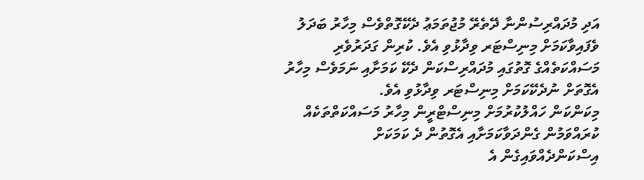އަދި މުދައްރިސުންނާ ދޭތެރޭ މުޖުތަމަޢު ދެކޭގޮތްވެސް މިހާރު ބަދަލު ވެފައިވާކަމަށް މިނިސްޓަރ ވިދާޅުވި އެވެ. ކުރިން ގަދަރުވެރި މަސައްކަތެއްގެ ގޮތުގައި މުދައްރިސްކަން ދެކޭ ކަމަށާއި ނަމަވެސް މިހާރު އެގޮތަށް ނުދެކޭކަމަށް މިނިސްޓަރ ވިދާޅުވި އެވެ.
މިކަންކަން ހައްލުކުރުމަށް މިނިސްޓްރީން މިހާރު މަސައްކަތްތަކެއް ކުރައްވަމުން ގެންދަވާކަމަށާއި އެގޮތުން ދެ ކަމަކަށް އިސްކަންދެއްވައިގެން އެ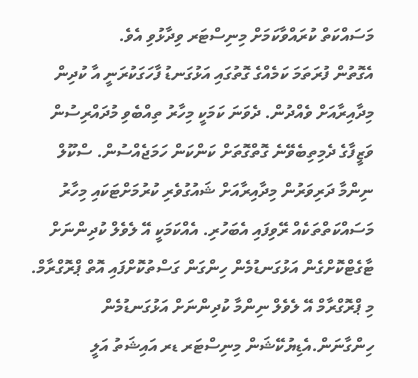މަސައްކަތް ކުރައްވާކަމަށް މިނިސްޓަރ ވިދާޅުވި އެވެ.
އެގޮތުން ފުރަތަމަ ކަމެއްގެ ގޮތުގައި އަޅުގަނޑު ފާހަގަކުރަނީ އާ ކުދިން މިދާއިރާއަށް ވެއްދުން. ދެވަނަ ކަމަކީ މިހާރު ތިއްބެވި މުދައްރިސުން ވަޒީފާގެ ދެމިތިބެވޭނެ ގޮތްގޮތަށް ކަންކަން ހަމަޖެއްސުން. ސްކޫލް ނިންމާ ދަރިވަރުން މިދާއިރާއަށް ޝައުގުވެރި ކުރުމަށްޓަކައި މިހާރު މަސައްކަތްތަކެއް ރޭވިފައި އެބަހުރި. އެއްކަމަކީ އޭ ލެވެލް ކުދިންނަށް ޓާގެޓްކޮށްގެން އަޅުގަނޑުމެން ހިންގަން ގަސްތުކޮށްފައި އޮތް ޕްރޮގްރާމް. މި ޕްރޮގްރާމް އޭ ލެވެލް ނިންމާ ކުދިންނަށް އަޅުގަނޑުމެން ހިންގާނަން.އެޑިޔުކޭޝަން މިނިސްޓަރ ޑރ އައިޝަތު އަލީ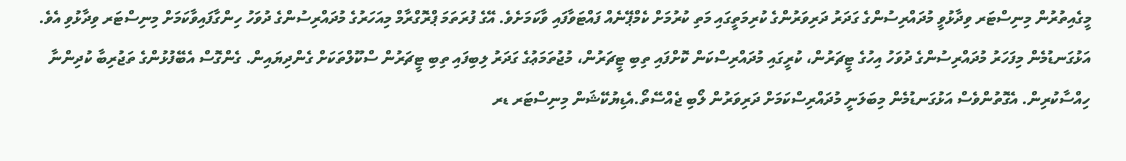މީގެއިތުރުން މިނިސްޓަރ ވިދާޅުވީ މުދައްރިސުންގެ ގަދަރު ދަރިވަރުންގެ ކުރިމަތީގައި މަތި ކުރުމަށް ކެމްޕޭނެއް ފައްޓަވާފައި ވާކަމަށެވެ. އޭގެ ފުރަތަމަ ޕްރޮގްރާމް މިއަހަރުގެ މުދައްރިސުންގެ ދުވަހު ހިންގާފައިވާކަމަށް މިނިސްޓަރ ވިދާޅުވި އެވެ.
އަޅުގަނޑުމެން މިފަހަރު މުދައްރިސުންގެ ދުވަހު އިހުގެ ޓީޗަރުން، ކުރީގައި މުދައްރިސްކަން ކޮށްފައި ތިބި ޓީޗަރުން، މުޖުތަމަޢުގެ ގަދަރު ލިބިފައި ތިބި ޓީޗަރުން ސްކޫލްތަކަށް ގެންދިޔައިން. ގެންގޮސް އެބޭފުޅުންގެ ތަޖުރިބާ ކުދިންނާ ހިއްސާކުރިން. އެގޮތުންވެސް އަޅުގަނޑުމެން މިބަލަނީ މުދައްރިސްކަމަށް ދަރިވަރުން ލޯބި ޖެއްސޭތޯ.އެޑިޔުކޭޝަން މިނިސްޓަރ ޑރ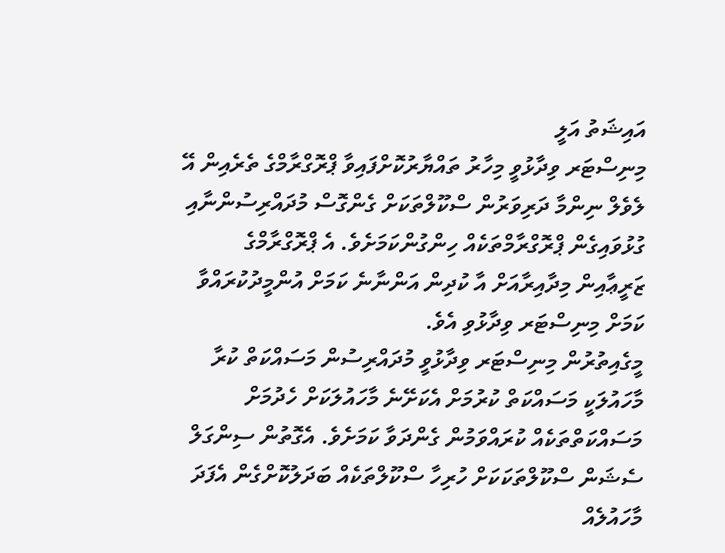އައިޝަތު އަލީ
މިނިސްޓަރ ވިދާޅުވީ މިހާރު ތައްޔާރުކޮށްފައިވާ ޕްރޮގްރާމްގެ ތެރެއިން އޭ ލެވެލް ނިންމާ ދަރިވަރުން ސްކޫލްތަކަށް ގެންގޮސް މުދައްރިސުންނާއި ގުޅުވައިގެން ޕްރޮގްރާމްތަކެއް ހިންގުންކަމަށެވެ. އެ ޕްރޮގްރާމްގެ ޒަރީޢާއިން މިދާއިރާއަށް އާ ކުދިން އަންނާނެ ކަމަށް އުންމީދުކުރައްވާ ކަމަށް މިނިސްޓަރ ވިދާޅުވި އެވެ.
މީގެއިތުރުން މިނިސްޓަރ ވިދާޅުވީ މުދައްރިސުން މަސައްކަތް ކުރާ މާހައުލަކީ މަސައްކަތް ކުރުމަށް އެކަށޭނެ މާހައުލަކަށް ހެދުމަށް މަސައްކަތްތަކެއް ކުރައްވަމުން ގެންދަވާ ކަމަށެވެ. އެގޮތުން ސިންގަލް ސެޝަން ސްކޫލްތަކަކަށް ހުރިހާ ސްކޫލްތަކެއް ބަދަލުކޮށްގެން އެފަދަ މާހައުލެއް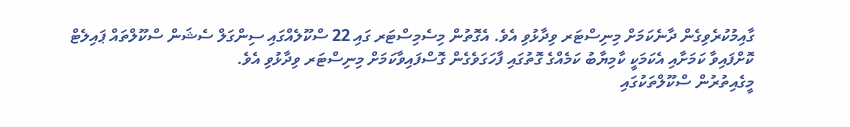ގާއިމުކުރެވިގެން ދާނެކަމަށް މިނިސްޓަރ ވިދާޅުވި އެވެ. އެގޮތުން މިސެމިސްޓަރ ގައި 22 ސްކޫލެއްގައި ސިންގަލް ސެޝަން ސްކޫލްތައް ޕައިލެޓް ކޮށްފައިވާ ކަމަށާއި އެކަމަކީ ކާމިޔާބު ކަމެއްގެ ގޮތުގައި ފާހަގަވެގެން ގޮސްފައިވާކަމަށް މިނިސްޓަރ ވިދާޅުވި އެވެ.
މީގެއިތުރުން ސްކޫލްތަކުގައި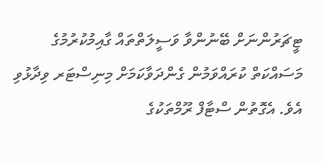ޓީޗަރުންނަށް ބޭނުންވާ ވަސީލަތްތައް ގާއިމުކުރުމުގެ މަސައްކަތް ކުރައްވަމުން ގެންދަވާކަމަށް މިނިސްޓަރ ވިދާޅުވި އެވެ. އެގޮތުން ސްޓާފް ރޫމްތަކުގެ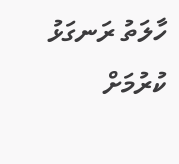ހާލަތު ރަނގަޅު ކުރުމަށް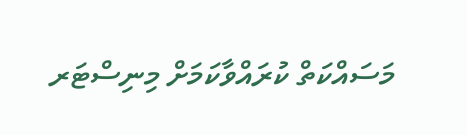މަސައްކަތް ކުރައްވާކަމަށް މިނިސްޓަރ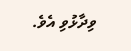ވިދާޅުވި އެވެ.